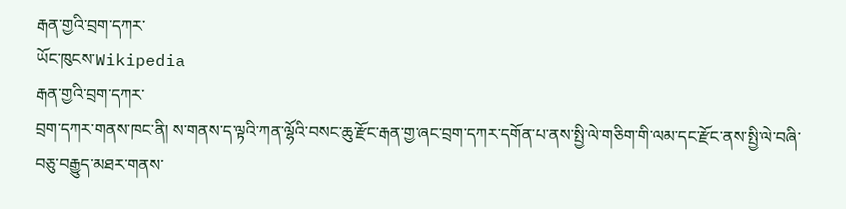རྒན་གྱའི་བྲག་དཀར་
ཡོང་ཁུངས་Wikipedia
རྒན་གྱའི་བྲག་དཀར་
བྲག་དཀར་གནས་ཁང་ནི། ས་གནས་ད་ལྟའི་ཀན་ལྷོའི་བསང་ཆུ་རྫོང་རྒན་གྱ་ཞང་བྲག་དཀར་དགོན་པ་ནས་སྤྱི་ལེ་གཅིག་གི་ལམ་དང་རྫོང་ནས་སྤྱི་ལེ་བཞི་བཅུ་བརྒྱུད་མཐར་གནས་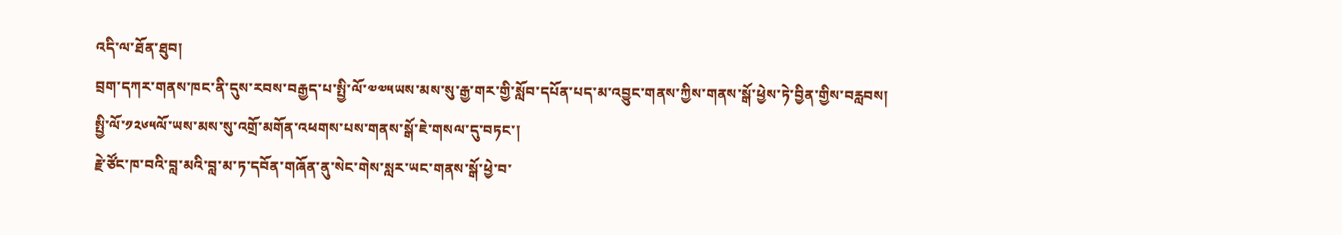འདི་ལ་ཐོན་ཐུབ།
བྲག་དཀར་གནས་ཁང་ནི་དུས་རབས་བརྒྱད་པ་སྤྱི་ལོ་༧༧༥ཡས་མས་སུ་རྒྱ་གར་གྱི་སློབ་དཔོན་པད་མ་འབྱུང་གནས་ཀྱིས་གནས་སྒོ་ཕྱེས་ཏེ་བྱིན་གྱིས་བརླབས།
སྤྱི་ལོ་༡༢༦༥ལོ་ཡས་མས་སུ་འགྲོ་མགོན་འཕགས་པས་གནས་སྒོ་ཇེ་གསལ་དུ་བཏང་།
རྗེ་ཙོང་ཁ་བའི་བླ་མའི་བླ་མ་ཏ་དབོན་གཞོན་ནུ་སེང་གེས་སླར་ཡང་གནས་སྒོ་ཕྱེ་བ་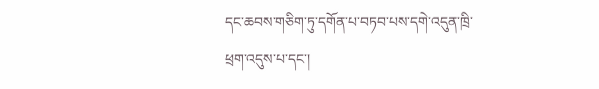དང་ཆབས་གཅིག་ཏུ་དགོན་པ་བཏབ་པས་དགེ་འདུན་ཁྲི་ཕྲག་འདུས་པ་དང་།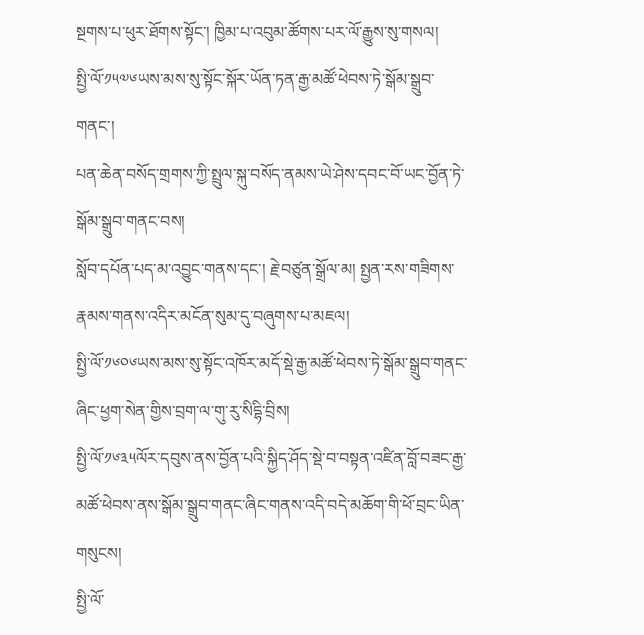སྔགས་པ་ཕུར་ཐོགས་སྟོང་། ཁྱིམ་པ་འབུམ་ཚོགས་པར་ལོ་རྒྱུས་སུ་གསལ།
སྤྱི་ལོ་༡༥༧༦ཡས་མས་སུ་སྟོང་སྐོར་ཡོན་ཏན་རྒྱ་མཚོ་ཕེབས་ཏེ་སྒོམ་སྒྲུབ་གནང་།
པན་ཆེན་བསོད་གྲགས་ཀྱི་སྤྲུལ་སྐུ་བསོད་ནམས་ཡེ་ཤེས་དབང་བོ་ཡང་བྱོན་ཏེ་སྒོམ་སྒྲུབ་གནང་བས།
སློབ་དཔོན་པད་མ་འབྱུང་གནས་དང་། རྗེ་བཙུན་སྒྲོལ་མ། སྤྱན་རས་གཟིགས་རྣམས་གནས་འདིར་མངོན་སུམ་དུ་བཞུགས་པ་མཇལ།
སྤྱི་ལོ་༡༦༠༦ཡས་མས་སུ་སྟོང་འཁོར་མདོ་སྡེ་རྒྱ་མཚོ་ཕེབས་ཏེ་སྒོམ་སྒྲུབ་གནང་ཞིང་ཕྱག་སེན་གྱིས་བྲག་ལ་གུ་རུ་སིདྷི་བྲིས།
སྤྱི་ལོ་༡༦༣༥ལོར་དབུས་ནས་བྱོན་པའི་སྐྱིད་ཤོད་སྡེ་བ་བསྟན་འཛིན་བློ་བཟང་རྒྱ་མཚོ་ཕེབས་ནས་སྒོམ་སྒྲུབ་གནང་ཞིང་གནས་འདི་བདེ་མཆོག་གི་ཕོ་བྲང་ཡིན་གསུངས།
སྤྱི་ལོ་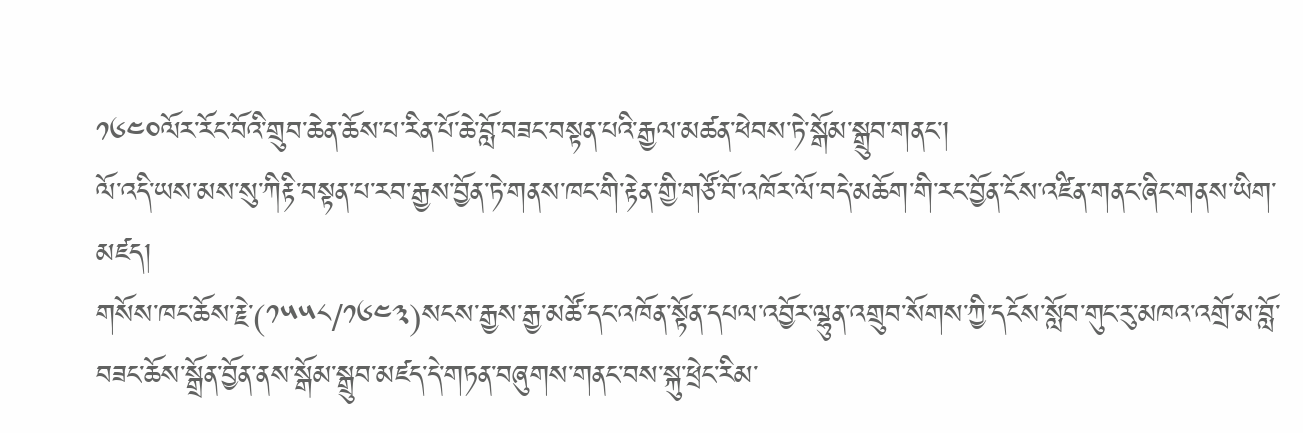༡༦༤༠ལོར་རོང་བོའི་གྲུབ་ཆེན་ཆོས་པ་རིན་པོ་ཆེ་བློ་བཟང་བསྟན་པའི་རྒྱལ་མཚན་ཕེབས་ཏེ་སྒོམ་སྒྲུབ་གནང་།
ལོ་འདི་ཡས་མས་སུ་ཀིརྟི་བསྟན་པ་རབ་རྒྱས་བྱོན་ཏེ་གནས་ཁང་གི་རྟེན་གྱི་གཙོ་བོ་འཁོར་ལོ་བདེ་མཆོག་གི་རང་བྱོན་ངོས་འཛིན་གནང་ཞིང་གནས་ཡིག་མཛད།
གསོས་ཁང་ཆོས་རྗེ་(༡༥༥༨/༡༦༤༣)སངས་རྒྱས་རྒྱ་མཚོ་དང་འཁོན་སྟོན་དཔལ་འབྱོར་ལྷུན་འགྲུབ་སོགས་ཀྱི་དངོས་སློབ་གུང་རུ་མཁའ་འགྲོ་མ་བློ་བཟང་ཆོས་སྒྲོན་བྱོན་ནས་སྒོམ་སྒྲུབ་མཛད་དེ་གཏན་བཞུགས་གནང་བས་སྐུ་ཕྲེང་རིམ་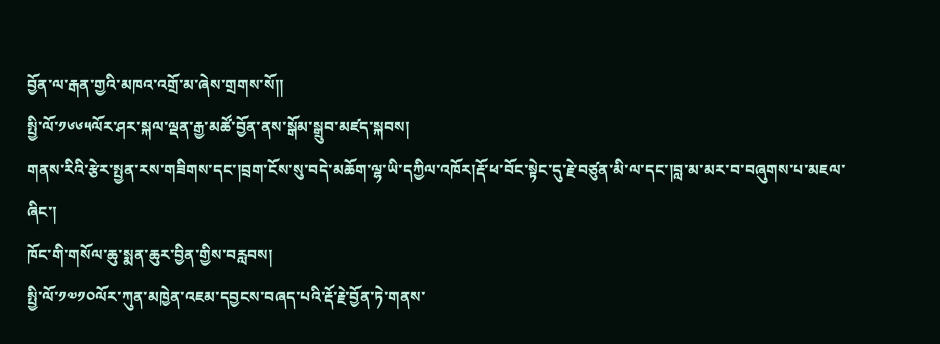བྱོན་ལ་རྒན་གྱའི་མཁའ་འགྲོ་མ་ཞེས་གྲགས་སོ།།
སྤྱི་ལོ་༡༦༦༥ལོར་ཤར་སྐལ་ལྡན་རྒྱ་མཚོ་བྱོན་ནས་སྒོམ་སྒྲུབ་མཛད་སྐབས།
གནས་རིའི་རྩེར་སྤྱན་རས་གཟིགས་དང་།བྲག་ངོས་སུ་བདེ་མཆོག་ལྷ་ཡི་དཀྱིལ་འཁོར།རྡོ་ཕ་བོང་སྟེང་དུ་རྗེ་བཙུན་མི་ལ་དང་།བླ་མ་མར་བ་བཞུགས་པ་མཇལ་ཞིང་།
ཁོང་གི་གསོལ་ཆུ་སྨན་ཆུར་བྱིན་གྱིས་བརླབས།
སྤྱི་ལོ་༡༧༡༠ལོར་ཀུན་མཁྱེན་འཇམ་དབྱངས་བཞད་པའི་རྡོ་རྗེ་བྱོན་ཏེ་གནས་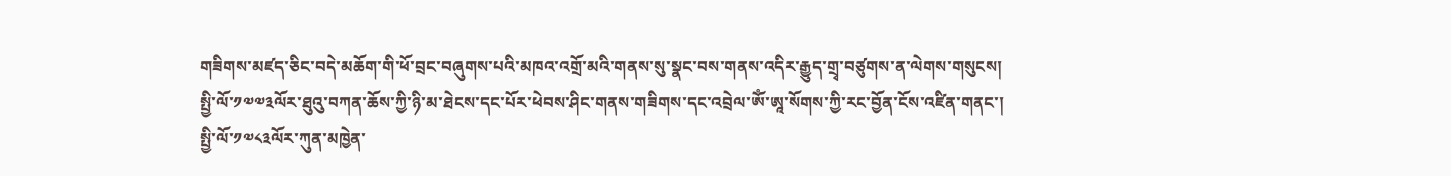གཟིགས་མཛད་ཅིང་བདེ་མཆོག་གི་ཕོ་བྲང་བཞུགས་པའི་མཁའ་འགྲོ་མའི་གནས་སུ་སྣང་བས་གནས་འདིར་རྒྱུད་གྲྭ་བཙུགས་ན་ལེགས་གསུངས།
སྤྱི་ལོ་༡༧༧༣ལོར་ཐུའུ་བཀན་ཆོས་ཀྱི་ཉི་མ་ཐེངས་དང་པོར་ཕེབས་ཤིང་གནས་གཟིགས་དང་འབྲེལ་ཨོཾ་ཨཱ་སོགས་ཀྱི་རང་བྱོན་ངོས་འཛིན་གནང་།
སྤྱི་ལོ་༡༧༨༣ལོར་ཀུན་མཁྱེན་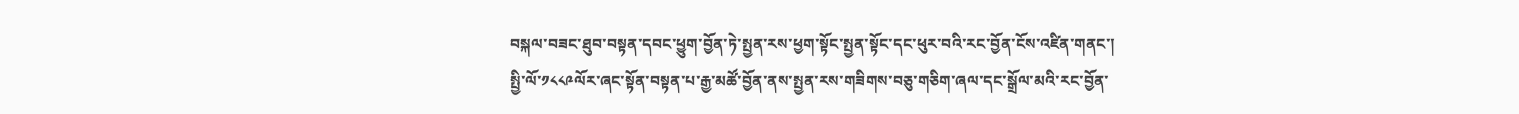བསྐལ་བཟང་ཐུབ་བསྟན་དབང་ཕྱུག་བྱོན་ཏེ་སྤྱན་རས་ཕྱག་སྟོང་སྤྱན་སྟོང་དང་ཕུར་བའི་རང་བྱོན་ངོས་འཛིན་གནང་།
སྤྱི་ལོ་༡༨༨༩ལོར་ཞང་སྟོན་བསྟན་པ་རྒྱ་མཚོ་བྱོན་ནས་སྤྱན་རས་གཟིགས་བཅུ་གཅིག་ཞལ་དང་སྒྲོལ་མའི་རང་བྱོན་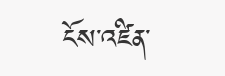ངོས་འཛིན་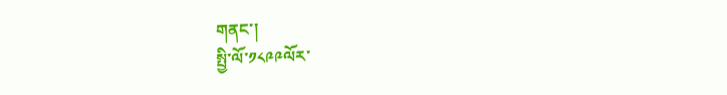གནང་།
སྤྱི་ལོ་༡༨༩༩ལོར་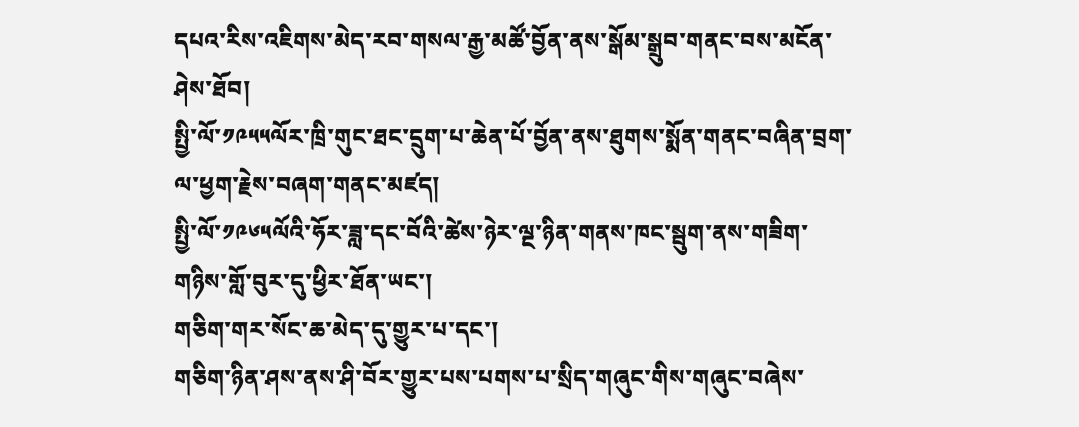དཔའ་རིས་འཇིགས་མེད་རབ་གསལ་རྒྱ་མཚོ་བྱོན་ནས་སྒོམ་སྒྲུབ་གནང་བས་མངོན་ཤེས་ཐོབ།
སྤྱི་ལོ་༡༩༥༥ལོར་ཁྲི་གུང་ཐང་དྲུག་པ་ཆེན་པོ་བྱོན་ནས་ཐུགས་སྨོན་གནང་བཞིན་བྲག་ལ་ཕྱག་རྗེས་བཞག་གནང་མཛད།
སྤྱི་ལོ་༡༩༦༥ལོའི་ཧོར་ཟླ་དང་བོའི་ཚེས་ཉེར་ལྔ་ཉིན་གནས་ཁང་སྦུག་ནས་གཟིག་གཉིས་གློ་བུར་དུ་ཕྱིར་ཐོན་ཡང་།
གཅིག་གར་སོང་ཆ་མེད་དུ་གྱུར་པ་དང་།
གཅིག་ཉིན་ཤས་ནས་ཤི་བོར་གྱུར་པས་པགས་པ་སྲིད་གཞུང་གིས་གཞུང་བཞེས་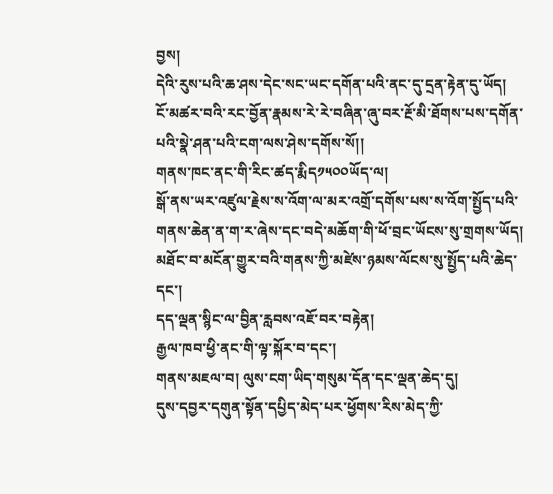བྱས།
དེའི་རུས་པའི་ཆ་ཤས་དེང་སང་ཡང་དགོན་པའི་ནང་དུ་དྲན་རྟེན་དུ་ཡོད།
ངོ་མཚར་བའི་རང་བྱོན་རྣམས་རེ་རེ་བཞིན་ཞུ་བར་རྔོ་མི་ཐོགས་པས་དགོན་པའི་སྣེ་ཤན་པའི་ངག་ལས་ཤེས་དགོས་སོ།།
གནས་ཁང་ནང་གི་རིང་ཚད་རྨིད༡༥༠༠ཡོད་ལ།
སྒོ་ནས་ཡར་འཛུལ་རྗེས་ས་འོག་ལ་མར་འགྲོ་དགོས་པས་ས་འོག་སྤྱོད་པའི་གནས་ཆེན་ན་ག་ར་ཞེས་དང་བདེ་མཆོག་གི་ཕོ་བྲང་ཡོངས་སུ་གྲགས་ཡོད།
མཐོང་བ་མངོན་གྱུར་བའི་གནས་ཀྱི་མཛེས་ཉམས་ལོངས་སུ་སྤྱོད་པའི་ཆེད་དང་།
དད་ལྡན་སྙིང་ལ་བྱིན་རླབས་འཇོ་བར་བརྟེན།
རྒྱལ་ཁབ་ཕྱི་ནང་གི་ལྟ་སྐོར་བ་དང་།
གནས་མཇལ་བ། ལུས་ངག་ཡིད་གསུམ་དོན་དང་ལྡན་ཆེད་དུ།
དུས་དབྱར་དགུན་སྟོན་དཔྱིད་མེད་པར་ཕྱོགས་རིས་མེད་ཀྱི་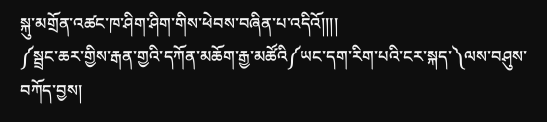སྐུ་མགྲོན་འཚང་ཁ་ཤིག་ཤིག་གིས་ཕེབས་བཞིན་པ་འདིའོ།།།།
༼སྦྲང་ཆར་གྱིས་རྒན་གྱའི་དཀོན་མཆོག་རྒྱ་མཚོའི༼ཡང་དག་རིག་པའི་ངར་སྐད་༽ལས་བཤུས་བཀོད་བྱས།